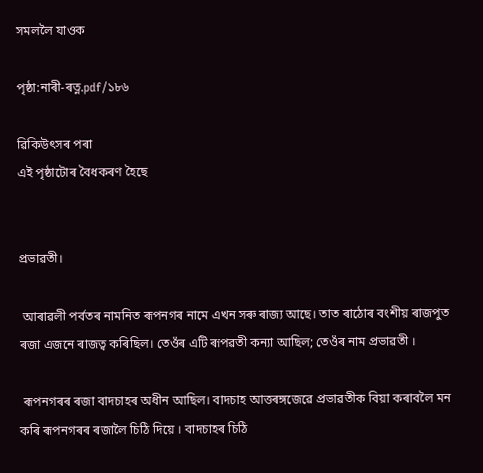সমললৈ যাওক

পৃষ্ঠা:নাৰী-ৰত্ন.pdf/১৮৬

ৱিকিউৎসৰ পৰা
এই পৃষ্ঠাটোৰ বৈধকৰণ হৈছে


প্রভাৱতী।

 আৰাৱলী পৰ্বতৰ নামনিত ৰূপনগৰ নামে এখন সৰু ৰাজ্য আছে। তাত ৰাঠোৰ বংশীয় ৰাজপুত ৰজা এজনে ৰাজত্ব কৰিছিল। তেওঁৰ এটি ৰূপৱতী কন্যা আছিল; তেওঁৰ নাম প্ৰভাৱতী ।

 ৰূপনগৰৰ ৰজা বাদচাহৰ অধীন আছিল। বাদচাহ আত্তৰঙ্গজেৱে প্ৰভাৱতীক বিয়া কৰাবলৈ মন কৰি ৰূপনগৰৰ ৰজালৈ চিঠি দিয়ে । বাদচাহৰ চিঠি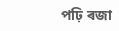পঢ়ি ৰজা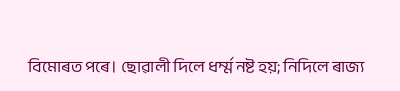বিমোৰত পৰে। ছোৱালী দিলে ধৰ্ম্ম নষ্ট হয়; নিদিলে ৰাজ্য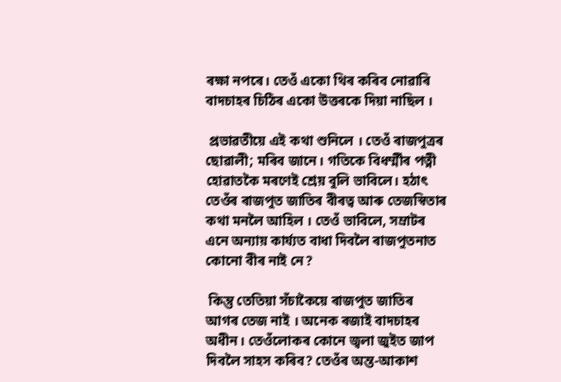ৰক্ষা নপৰে। তেওঁ একো থিৰ কৰিব নোৱাৰি বাদচাহৰ চিঠিৰ একো উত্তৰকে দিয়া নাছিল ।

 প্ৰভাৱতীয়ে এই কথা শুনিলে । তেওঁ ৰাজপুত্ৰৰ ছোৱালী; মৰিব জানে। গতিকে বিধৰ্ম্মীৰ পত্নী হোৱাতকৈ মৰণেই শ্রেয় বুলি ভাবিলে। হঠাৎ তেওঁৰ ৰাজপুত জাতিৰ বীৰত্ব আৰু তেজস্বিতাৰ কথা মনলৈ আহিল । তেওঁ ভাবিলে, সম্ৰাটৰ এনে অন্যায় কাৰ্য্যত বাধা দিবলৈ ৰাজপুতনাত কোনো বীৰ নাই নে?

 কিন্তু তেতিয়া সঁচাকৈয়ে ৰাজপুত জাতিৰ আগৰ তেজ নাই । অনেক ৰজাই বাদচাহৰ অধীন। তেওঁলোকৰ কোনে জ্বলা জুইত জাপ দিবলৈ সাহস কৰিব? তেওঁৰ অন্ত-আকাশ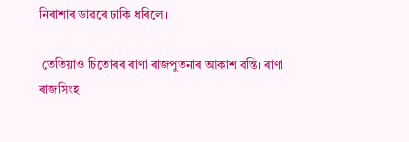নিৰাশাৰ ডাৱৰে ঢাকি ধৰিলে।

 তেতিয়াও চিতোৰৰ ৰাণা ৰাজপুতনাৰ আকাশ বন্তি। ৰাণা ৰাজসিংহ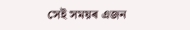সেই সময়ৰ এজন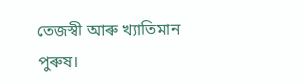তেজস্বী আৰু খ্যাতিমান পুৰুষ।